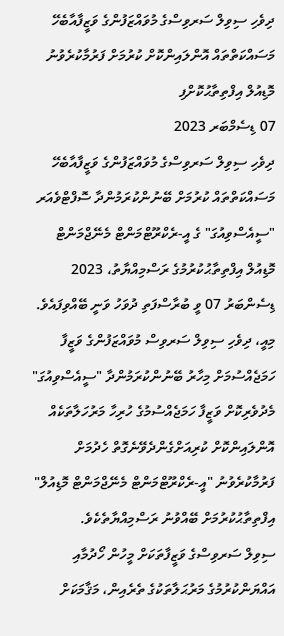ދިވެހި ސިވިލް ސަރވިސްގެ މުވައްޒަފުންގެ ވަޒީފާއާބެހޭ މަސައްކަތްތައް އޮންލައިންކޮށް ކުރުމަށް ފަރުމާކުރެވުނު މޮޑިއުލް އިފްތިތާޙުކޮށްފި
07 ޑިސެމްބަރ 2023
ދިވެހި ސިވިލް ސަރވިސްގެ މުވައްޒަފުންގެ ވަޒީފާއާބެހޭ މަސައްކަތްތައް ކުރުމަށް ބޭނުންކުރަމުންދާ ސޮފްޓްވެއަރ "ސީއެސްވިއުގަ" ގެ އީ-ރެކްރޫޓްމަންޓް މެނޭޖްމަންޓް މޮޑިއުލް އިފްތިތާޙުކުރުމުގެ ރަސްމިއްޔާތު، 2023 ޑިސެންބަރު 07 ވީ ބުރާސްފަތި ދުވަހު ވަނީ ބޭއްވިފައެވެ.
މިއީ، ދިވެހި ސިވިލް ސަރވިސް މުވައްޒަފުންގެ ވަޒީފާ ހަމަޖެއްސުމަށް މިހާރު ބޭނުންކުރަމުންދާ "ސީއެސްވިއުގަ" މެދުވެރިކޮށް ވަޒީފާ ހަމަޖެއްސުމުގެ ހުރިހާ މަރުހަލާތަކެއް އޮންލައިންކޮށް ކުރިއަށްގެންދެވޭނެގޮތް ހެދުމަށް ފަރުމާކުރެވުނު "އީ-ރެކްރޫޓްމަންޓް މެނޭޖްމަންޓް މޮޑިއުލް" އިފްތިތާޙުކުރުމަށް ބޭއްވުނު ރަސްމިއްޔާތެކެވެ.
ސިވިލް ސަރވިސްގެ ވަޒީފާތަކަށް މީހުން ހޯދުމާއި އައްޔަންކުރުމުގެ މަރުޙަލާތަކުގެ ތެރެއިން، މަޤާމަކަށް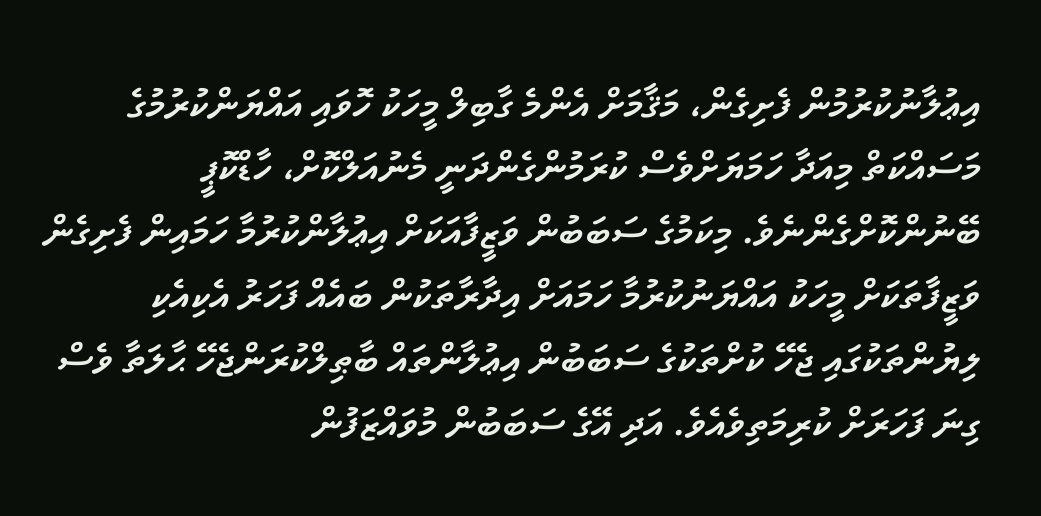އިޢުލާނުކުރުމުން ފެށިގެން، މަޤާމަށް އެންމެ ގާބިލް މީހަކު ހޮވައި އައްޔަންކުރުމުގެ މަސައްކަތް މިއަދާ ހަމަޔަށްވެސް ކުރަމުންގެންދަނީ މެނުއަލްކޮށް، ހާޑްކޮޕީ ބޭނުންކޮށްގެންނެވެ. މިކަމުގެ ސަބަބުން ވަޒީފާއަކަށް އިޢުލާންކުރުމާ ހަމައިން ފެށިގެން ވަޒީފާތަކަށް މީހަކު އައްޔަނުކުރުމާ ހަމައަށް އިދާރާތަކުން ބައެއް ފަހަރު އެކިއެކި ލިޔުންތަކުގައި ޖެހޭ ކުށްތަކުގެ ސަބަބުން އިޢުލާންތައް ބާޠިލްކުރަންޖެހޭ ޙާލަތާ ވެސް ގިނަ ފަހަރަށް ކުރިމަތިވެއެވެ. އަދި އޭގެ ސަބަބުން މުވައްޒަފުން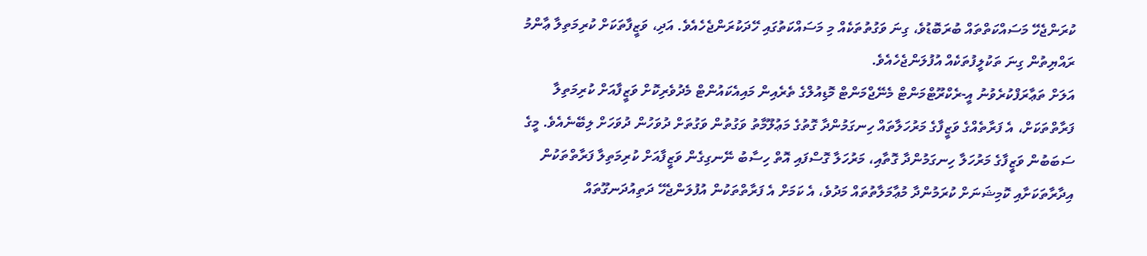ކުރަންޖެހޭ މަސައްކަތްތައް ބުރަބޮޑުވެ، ގިނަ ވަގުތުތަކެއް މި މަސައްކަތުގައި ހޭދަކުރަންޖެހެއެވެ. އަދި، ވަޒީފާތަކަށް ކުރިމަތިލާ ޢާންމު ރައްޔިތުން ގިނަ ތަކުލީފުތަކެއް އުފުލަންޖެހެއެވެ.
އަލަށް ތަޢާރަފްކުރެވުނު އީ-ރެކްރޫޓްމަންޓް މެނޭޖްމަންޓް މޮޑިއުލްގެ ތެރެއިން މައިއެކައުންޓް މެދުވެރިކޮށް ވަޒީފާއަށް ކުރިމަތިލާ ފަރާތްތަކަށް، އެ ފަރާތެއްގެ ވަޒީފާގެ މަރުހަލާތައް ހިނގަމުންދާ ގޮތުގެ މަޢުލޫމާތު ވަގުތުން ވަގުތަށް ދުވަހުން ދުވަހަށް ލިބޭނެއެވެ. މީގެ ސަބަބުން ވަޒީފާގެ މަރުހަލާ ހިނގަމުންދާ ގޮތާއި، މަރުހަލާ ގޮސްފައި އޮތް ހިސާބު ނޭނގިގެން ވަޒީފާއަށް ކުރިމަތިލާ ފަރާތްތަކުން އިދާރާތަކަށާއި ކޮމިޝަނަށް ކުރަމުންދާ މުޢާމަލާތުތައް މަދުވެ، އެ ކަމަށް އެ ފަރާތްތަކުން އުފުލަންޖެހޭ ދަތިއުދަނގޫތައް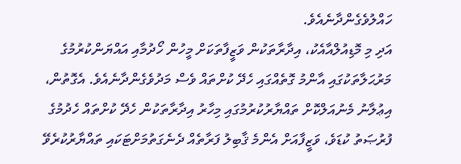ހައްލުވެގެންދާނެއެވެ.
އަދި މި މޮޑިއުލްއާއެކު، އިދާރާތަކުން ވަޒީފާތަކަށް މީހުން ހޯދުމާއި އައްޔަންކުރުމުގެ މަރުޙަލާތަކުގައި އާންމު ގޮތެއްގައި ހެދޭ ކުށްތައް ވެސް މަދުވެގެންދާނެއެވެ. އެގޮތުން، އިޢުލާނު މެނުއަލްކޮށް ތައްޔާރުކުރުމުގައި މިހާރު އިދާރާތަކުން ހެދޭ ކުށްތައް ހެދުމުގެ ފުރުޞަތު ކުޑަވެ، ވަޒީފާއަށް އެންމެ ޤާބިލު ފަރާތެއް ދެނެގަތުމަށްޓަކައި ތައްޔާރުކުރެވޭ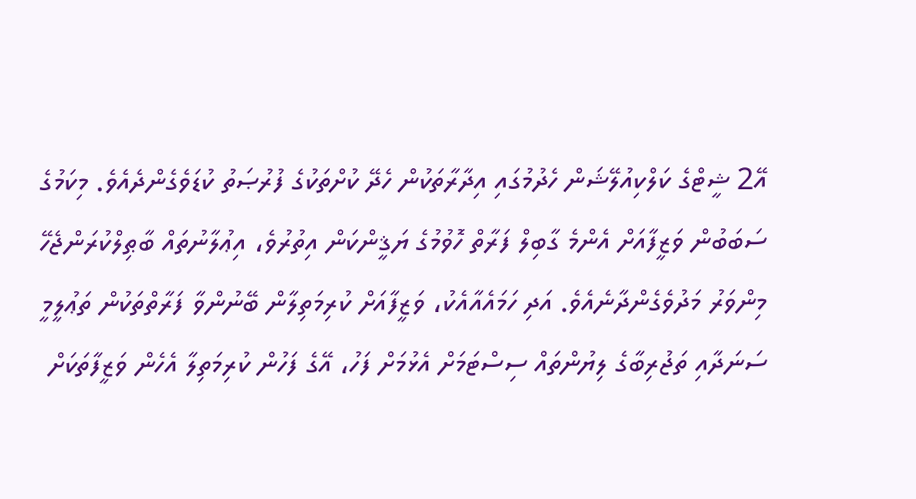އޭ2 ޝީޓްގެ ކަލްކިއުލޭޝަން ހެދުމުގައި އިދާރާތަކުން ހެދޭ ކުށްތަކުގެ ފުރުޞަތު ކުޑަވެގެންދެއެވެ. މިކަމުގެ ސަބަބުން ވަޒީފާއަށް އެންމެ ގާބިލް ފަރާތް ހޮވުމުގެ ޔަޤީންކަން އިތުރުވެ، އިޢުލާނުތައް ބާޠިލްކުރަންޖެހޭ މިންވަރު މަދުވެގެންދާނެއެވެ. އަދި ހަމައެއާއެކު، ވަޒީފާއަށް ކުރިމަތިލާން ބޭނުންވާ ފަރާތްތަކުން ތަޢުލީމީ ސަނަދާއި ތަޖުރިބާގެ ލިޔުންތައް ސިސްޓަމަށް އެޅުމަށް ފަހު، އޭގެ ފަހުން ކުރިމަތިލާ އެހެން ވަޒީފާތަކަށް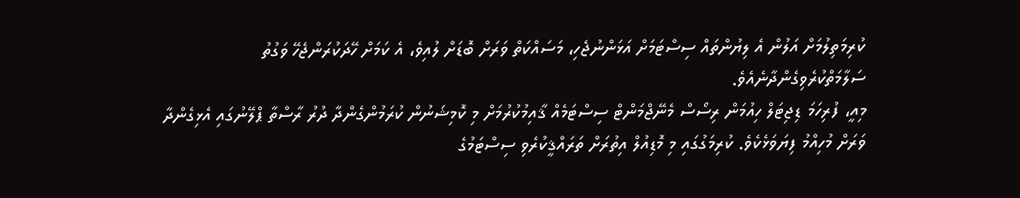ކުރިމަތިލުމަށް އަލުން އެ ލިޔުންތައް ސިސްޓަމަށް އަޅަންނުޖެހި، މަސައްކަތް ވަރަށް ބޮޑަށް ލުއިވެ، އެ ކަމަށް ހޭދަކުރަންޖެހޭ ވަގުތު ސަލާމަތްކުރެވިގެންދާނެއެވެ.
މިއީ، ފުރިހަމަ ޑިޖިޓަލް ހިއުމަން ރިސޯސް މެނޭޖްމަންޓް ސިސްޓަމެއް ޤާއިމުކުރުމަށް މި ކޮމިޝަނުން ކުރަމުންގެންދާ ދުރު ރާސްތާ ޕްލޭނުގައި އެޅިގެންދާ ވަރަށް މުހިއްމު ފިޔަވަޅެކެވެ. ކުރިމަގުގައި މި މޮޑިއުލް އިތުރަށް ތަރައްޤީކުރެވި ސިސްޓަމުގެ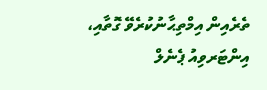ތެރެއިން އިމްތިޙާނުކުރެވޭ ގޮތާއި، އިންޓަރވިއު ޕެނެލް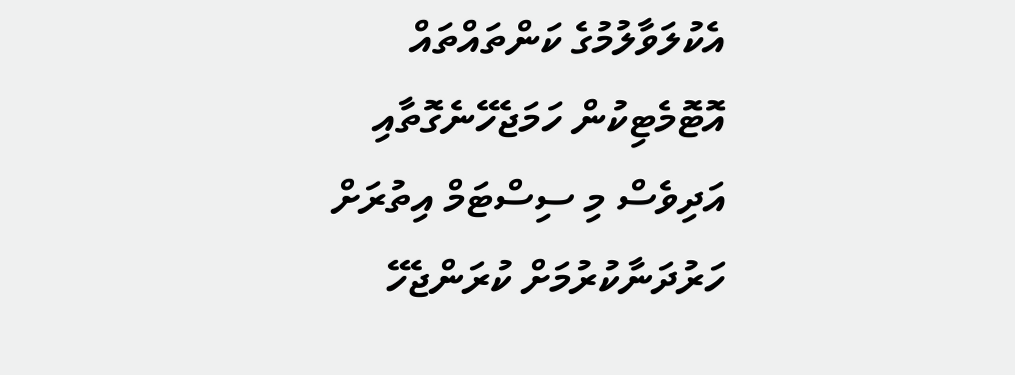އެކުލަވާލުމުގެ ކަންތައްތައް އޮޓޮމެޓިކުން ހަމަޖެހޭނެގޮތާއި އަދިވެސް މި ސިސްޓަމް އިތުރަށް ހަރުދަނާކުރުމަށް ކުރަންޖެހޭ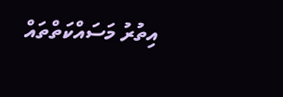އިތުރު މަސައްކަތްތައް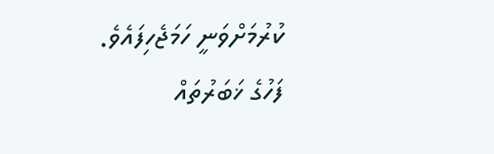ކުރުމަށްވަނީ ހަމަޖެހިފައެވެ.
ފަހުގެ ޚަބަރުތައް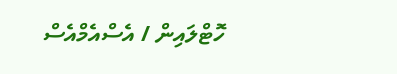ހޮޓްލައިން / އެސްއެމްއެސް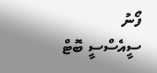ފޯނު
ސީއެސްސީ ބޮޓް